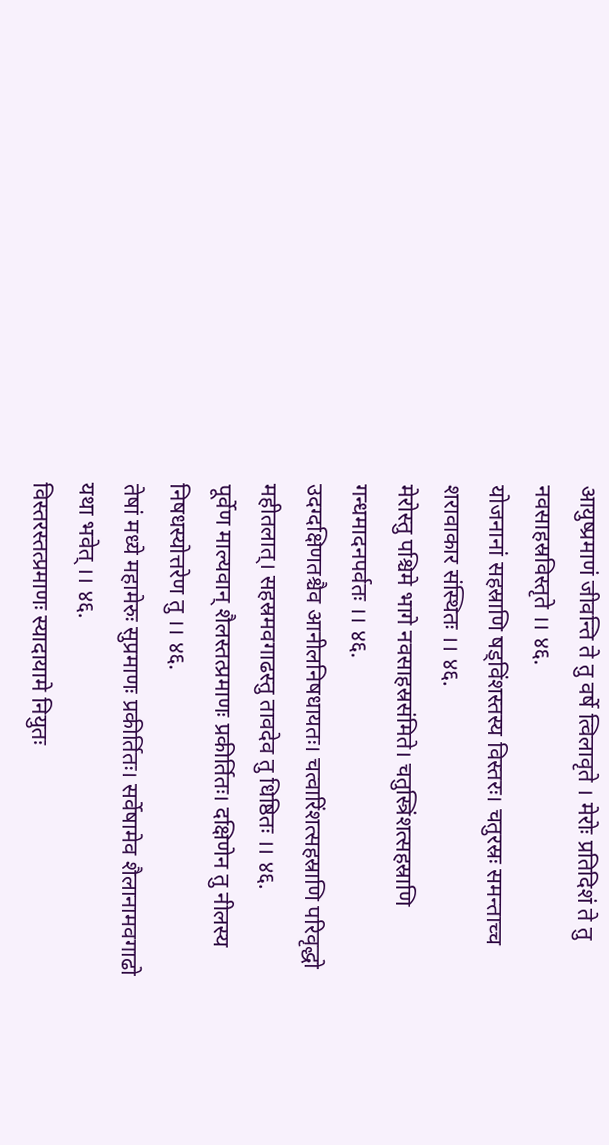आयुष्प्रमाणं जीवन्ति ते तु वर्षे त्विलावृते । मेरोः प्रतिदिशं ते तु नवसाहस्रविस्तृते ।। ४६.
योजनानां सहस्राणि षड्विंशस्तस्य विस्तरः। चतुरस्रः समन्ताच्च शरावाकार संस्थितः ।। ४६.
मेरोस्तु पश्चिमे भागे नवसाहस्रसंमिते। चतुस्त्रिंशत्सहस्राणि गन्धमादनपर्वतः ।। ४६.
उदग्दक्षिणतश्चैव आनीलनिषधायतः। चत्वारिंशत्सहस्राणि परिवृद्धो महीतलात्। सहस्रमवगाढस्तु तावदेव तु धिष्ठितः ।। ४६.
पूर्वेण माल्यवान् शैलस्तत्प्रमाणः प्रकीर्तितः। दक्षिणेन तु नीलस्य निषधस्योत्तरेण तु ।। ४६.
तेषां मध्ये महामेरुः सुप्रमाणः प्रकीर्तितः। सर्वेषामेव शैलानामवगाढो यथा भवेत् ।। ४६.
विस्तरस्तत्प्रमाणः स्यादायामे नियुतः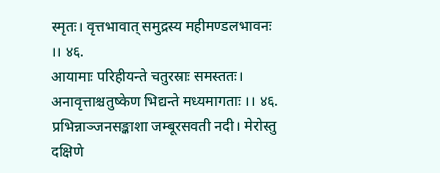स्मृतः। वृत्तभावात् समुद्रस्य महीमण्डलभावनः ।। ४६.
आयामाः परिहीयन्ते चतुरस्राः समस्ततः। अनावृत्ताश्चतुष्केण भिद्यन्ते मध्यमागताः ।। ४६.
प्रभिन्नाञ्जनसङ्काशा जम्बूरसवती नदी। मेरोस्तु दक्षिणे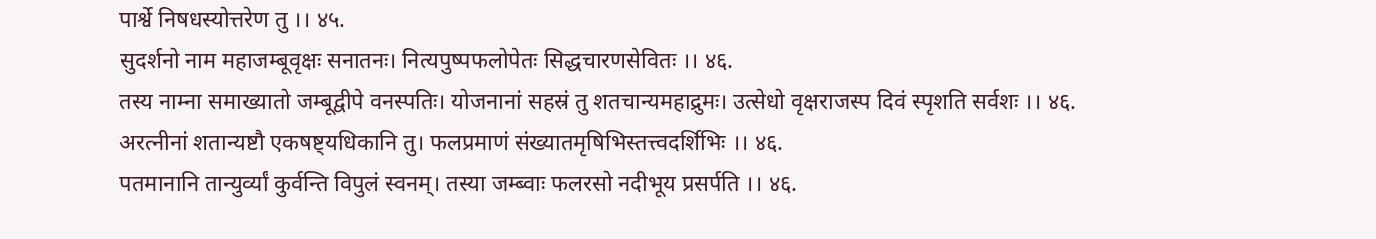पार्श्वे निषधस्योत्तरेण तु ।। ४५.
सुदर्शनो नाम महाजम्बूवृक्षः सनातनः। नित्यपुष्पफलोपेतः सिद्धचारणसेवितः ।। ४६.
तस्य नाम्ना समाख्यातो जम्बूद्वीपे वनस्पतिः। योजनानां सहस्रं तु शतचान्यमहाद्रुमः। उत्सेधो वृक्षराजस्प दिवं स्पृशति सर्वशः ।। ४६.
अरत्नीनां शतान्यष्टौ एकषष्ट्यधिकानि तु। फलप्रमाणं संख्यातमृषिभिस्तत्त्वदर्शिभिः ।। ४६.
पतमानानि तान्युर्व्यां कुर्वन्ति विपुलं स्वनम्। तस्या जम्ब्वाः फलरसो नदीभूय प्रसर्पति ।। ४६.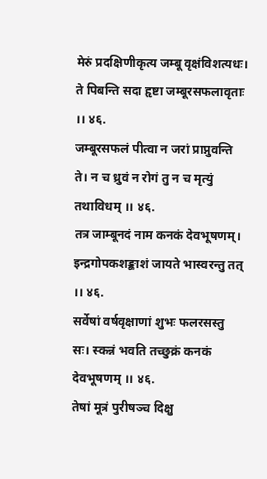मेरुं प्रदक्षिणीकृत्य जम्बू वृक्षंविशत्यधः। ते पिबन्ति सदा हृष्टा जम्बूरसफलावृताः ।। ४६.
जम्बूरसफलं पीत्वा न जरां प्राप्नुवन्ति ते। न च ध्रुवं न रोगं तु न च मृत्युं तथाविधम् ।। ४६.
तत्र जाम्बूनदं नाम कनकं देवभूषणम्। इन्द्रगोपकशङ्काशं जायते भास्वरन्तु तत् ।। ४६.
सर्वेषां वर्षवृक्षाणां शुभः फलरसस्तु सः। स्कन्नं भवति तच्छुक्रं कनकं देवभूषणम् ।। ४६.
तेषां मूत्रं पुरीषञ्च दिक्षु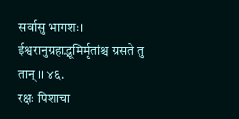सर्वासु भागशः। ईश्वरानुग्रहाद्भूमिर्मृतांश्च ग्रसते तु तान् ।। ४६.
रक्षः पिशाचा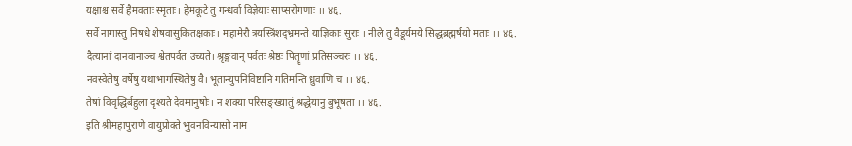यक्षाश्च सर्वे हैमवताः स्मृताः। हेमकूटे तु गन्धर्वा विज्ञेयाः साप्सरोगणाः ।। ४६.
सर्वे नागास्तु निषधे शेषवासुकितक्षकाः। महामेरौ त्रयस्त्रिंशद्भ्रमन्ते याज्ञिकाः सुराः । नीले तु वैडूर्यमये सिद्धब्रह्मर्षयो मताः ।। ४६.
दैत्यानां दानवानाञ्च श्वेतपर्वत उच्यते। श्रृङ्गवान् पर्वतः श्रेष्ठः पितॄणां प्रतिसञ्चरः ।। ४६.
नवस्वेतेषु वर्षेषु यथाभागस्थितेषु वै। भूतान्युपनिविष्टानि गतिमन्ति ध्रुवाणि च ।। ४६.
तेषां विवृद्धिर्बहुला दृश्यते देवमानुषोः। न शक्या परिसङ्ख्यातुं श्रद्धेयानु बुभूषता ।। ४६.
इति श्रीमहापुराणे वायुप्रोक्ते भुवनविन्यासो नाम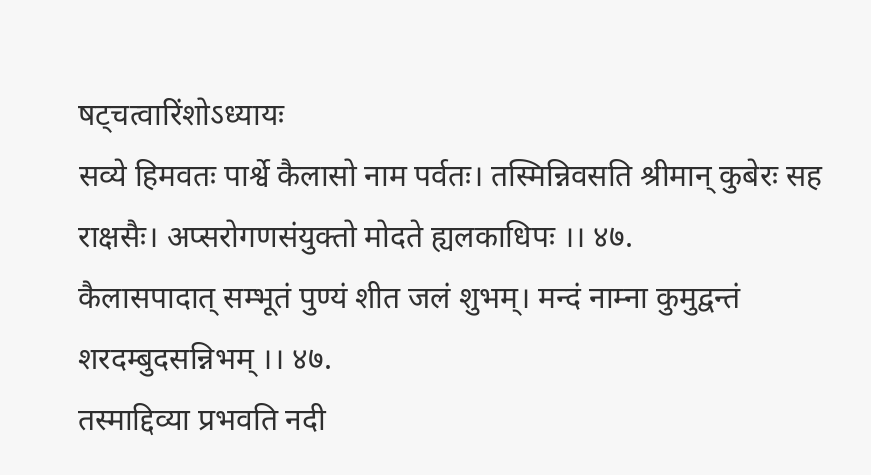षट्चत्वारिंशोऽध्यायः
सव्ये हिमवतः पार्श्वे कैलासो नाम पर्वतः। तस्मिन्निवसति श्रीमान् कुबेरः सह राक्षसैः। अप्सरोगणसंयुक्तो मोदते ह्यलकाधिपः ।। ४७.
कैलासपादात् सम्भूतं पुण्यं शीत जलं शुभम्। मन्दं नाम्ना कुमुद्वन्तं शरदम्बुदसन्निभम् ।। ४७.
तस्माद्दिव्या प्रभवति नदी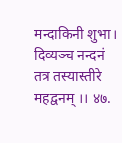मन्दाकिनी शुभा। दिव्यञ्च नन्दनं तत्र तस्यास्तीरे महद्वनम् ।। ४७.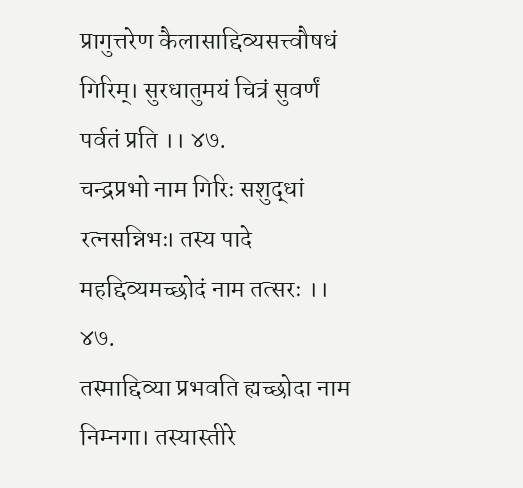प्रागुत्तरेण कैलासाद्दिव्यसत्त्वौषधं गिरिम्। सुरधातुमयं चित्रं सुवर्णं पर्वतं प्रति ।। ४७.
चन्द्रप्रभो नाम गिरिः सशुद्धां रत्नसन्निभः। तस्य पादे महद्दिव्यमच्छोदं नाम तत्सरः ।। ४७.
तस्माद्दिव्या प्रभवति ह्यच्छोदा नाम निम्नगा। तस्यास्तीरे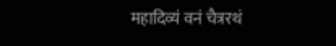महादिव्यं वनं चैत्ररथं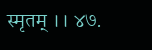स्मृतम् ।। ४७.